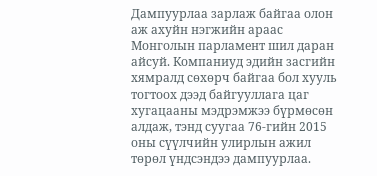Дампуурлаа зарлаж байгаа олон аж ахуйн нэгжийн араас Монголын парламент шил даран айсуй. Компаниуд эдийн засгийн хямралд сөхөрч байгаа бол хууль тогтоох дээд байгууллага цаг хугацааны мэдрэмжээ бүрмөсөн алдаж, тэнд суугаа 76-гийн 2015 оны сүүлчийн улирлын ажил төрөл үндсэндээ дампуурлаа.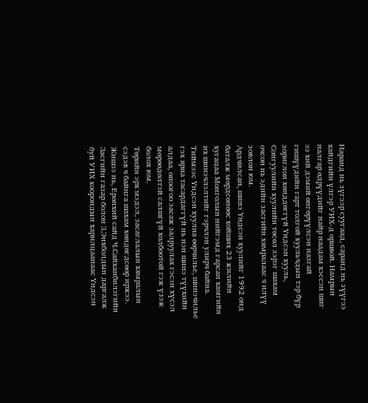Наранд нь зүгээр суугаад, саранд нь зүүгээ хайдгийн үлгэр УИХ-д оршвой. Намрын налгар өдрүүдийг найр наадам хэссэн шиг ээ хий дэмий өнгөрүүлсэн назгай гишүүдийн гарт толгой хуульчдын тэр бүр зориглон хөнддөггүй Үндсэн хууль, Сонгуулийн хуулийн төсөл зэрэг шахам очсон нь эдийн засгийн хямралаас ч илүү зовлон юм.
Ардчилсан, шинэ Үндсэн хуулийг 1992 онд баталж мөрдсөнөөс хойших 23 жилийн хугацаа Монголын нийгэмд гарсан хамгийн их шинэчлэлтийг гэрчлэн улирч байна. Тиймээс Үндсэн хуулиа өөрчилье, шинэчилье гэх яриа тасардаггүй нь нэн шинэ түүхийн алдаа, оноогоо засаж залруулах гэсэн хүсэл мөрөөдөлтэй салшгүй холбоотой гэж үзэж болох юм.
Төрийн эрх мэдэл, засаглалын хямралын сэдэв ч байнга шахам хөндөгдсөөр иржээ. Жишээ нь, Ерөнхий сайд Ч.Сайханбилэгийн Засгийн газар болон З.Энхболдын даргалж буй УИХ хоорондын харилцаанаас Үндсэн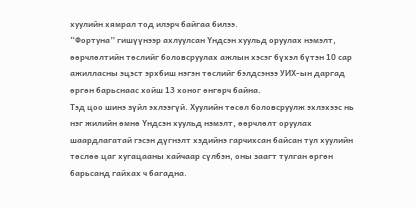хуулийн хямрал тод илэрч байгаа билээ.
“Фортуна” гишүүнээр ахлуулсан Үндсэн хуульд оруулах нэмэлт, өөрчлөлтийн төслийг боловсруулах ажлын хэсэг бүхэл бүтэн 10 сар ажилласны эцэст эрхбиш нэгэн төслийг бэлдсэнээ УИХ-ын даргад өргөн барьснаас хойш 13 хоног өнгөрч байна.
Тэд цоо шинэ зүйл эхлээгүй. Хуулийн төсөл боловсруулж эхлэхээс нь нэг жилийн өмнө Үндсэн хуульд нэмэлт, өөрчлөлт оруулах шаардлагатай гэсэн дүгнэлт хэдийнэ гарчихсан байсан тул хуулийн төслөө цаг хугацааны хайчаар сүлбэн, оны заагт тулган өргөн барьсанд гайхах ч багадна.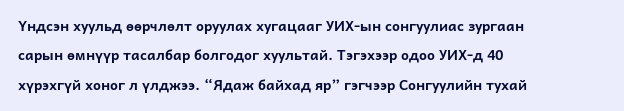Үндсэн хуульд өөрчлөлт оруулах хугацааг УИХ-ын сонгуулиас зургаан сарын өмнүүр тасалбар болгодог хуультай. Тэгэхээр одоо УИХ-д 40 хүрэхгүй хоног л үлджээ. “Ядаж байхад яр” гэгчээр Сонгуулийн тухай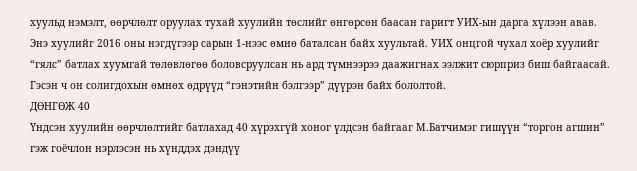хуульд нэмэлт, өөрчлөлт оруулах тухай хуулийн төслийг өнгөрсөн баасан гаригт УИХ-ын дарга хүлээн авав.
Энэ хуулийг 2016 оны нэгдүгээр сарын 1-нээс өмнө баталсан байх хуультай. УИХ онцгой чухал хоёр хуулийг “гялс” батлах хуумгай төлөвлөгөө боловсруулсан нь ард түмнээрээ даажигнах ээлжит сюрприз биш байгаасай. Гэсэн ч он солигдохын өмнөх өдрүүд “гэнэтийн бэлгээр” дүүрэн байх бололтой.
ДӨНГӨЖ 40
Үндсэн хуулийн өөрчлөлтийг батлахад 40 хүрэхгүй хоног үлдсэн байгааг М.Батчимэг гишүүн “торгон агшин” гэж гоёчлон нэрлэсэн нь хүнддэх дэндүү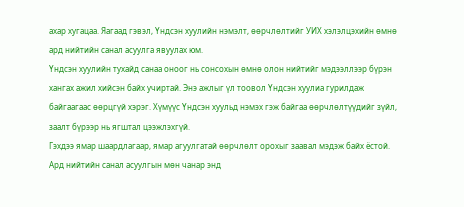ахар хугацаа. Яагаад гэвэл, Үндсэн хуулийн нэмэлт, өөрчлөлтийг УИХ хэлэлцэхийн өмнө ард нийтийн санал асуулга явуулах юм.
Үндсэн хуулийн тухайд санаа оноог нь сонсохын өмнө олон нийтийг мэдээллээр бүрэн хангах ажил хийсэн байх учиртай. Энэ ажлыг үл тоовол Үндсэн хуулиа гурилдаж байгаагаас өөрцгүй хэрэг. Хүмүүс Үндсэн хуульд нэмэх гэж байгаа өөрчлөлтүүдийг зүйл, заалт бүрээр нь ягштал цээжлэхгүй.
Гэхдээ ямар шаардлагаар, ямар агуулгатай өөрчлөлт орохыг заавал мэдэж байх ёстой. Ард нийтийн санал асуулгын мөн чанар энд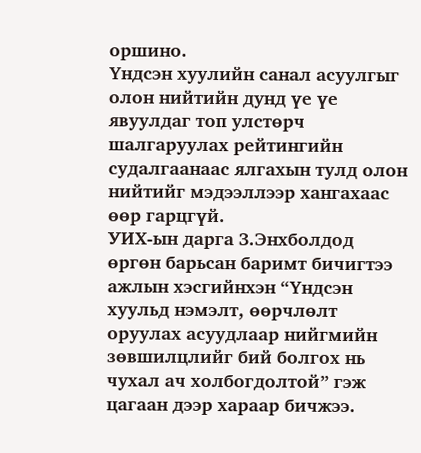оршино.
Үндсэн хуулийн санал асуулгыг олон нийтийн дунд үе үе явуулдаг топ улстөрч шалгаруулах рейтингийн судалгаанаас ялгахын тулд олон нийтийг мэдээллээр хангахаас өөр гарцгүй.
УИХ-ын дарга З.Энхболдод өргөн барьсан баримт бичигтээ ажлын хэсгийнхэн “Үндсэн хуульд нэмэлт, өөрчлөлт оруулах асуудлаар нийгмийн зөвшилцлийг бий болгох нь чухал ач холбогдолтой” гэж цагаан дээр хараар бичжээ.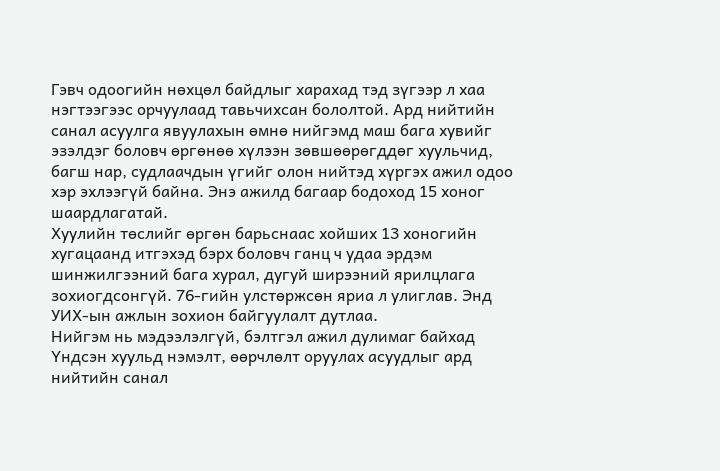Гэвч одоогийн нөхцөл байдлыг харахад тэд зүгээр л хаа нэгтээгээс орчуулаад тавьчихсан бололтой. Ард нийтийн санал асуулга явуулахын өмнө нийгэмд маш бага хувийг эзэлдэг боловч өргөнөө хүлээн зөвшөөрөгддөг хуульчид, багш нар, судлаачдын үгийг олон нийтэд хүргэх ажил одоо хэр эхлээгүй байна. Энэ ажилд багаар бодоход 15 хоног шаардлагатай.
Хуулийн төслийг өргөн барьснаас хойших 13 хоногийн хугацаанд итгэхэд бэрх боловч ганц ч удаа эрдэм шинжилгээний бага хурал, дугуй ширээний ярилцлага зохиогдсонгүй. 76-гийн улстөржсөн яриа л улиглав. Энд УИХ-ын ажлын зохион байгуулалт дутлаа.
Нийгэм нь мэдээлэлгүй, бэлтгэл ажил дулимаг байхад Үндсэн хуульд нэмэлт, өөрчлөлт оруулах асуудлыг ард нийтийн санал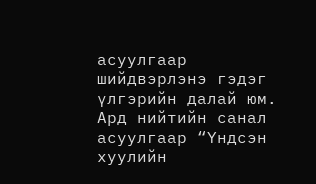асуулгаар шийдвэрлэнэ гэдэг үлгэрийн далай юм. Ард нийтийн санал асуулгаар “Үндсэн хуулийн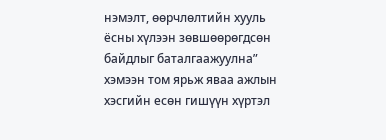нэмэлт, өөрчлөлтийн хууль ёсны хүлээн зөвшөөрөгдсөн байдлыг баталгаажуулна” хэмээн том ярьж яваа ажлын хэсгийн есөн гишүүн хүртэл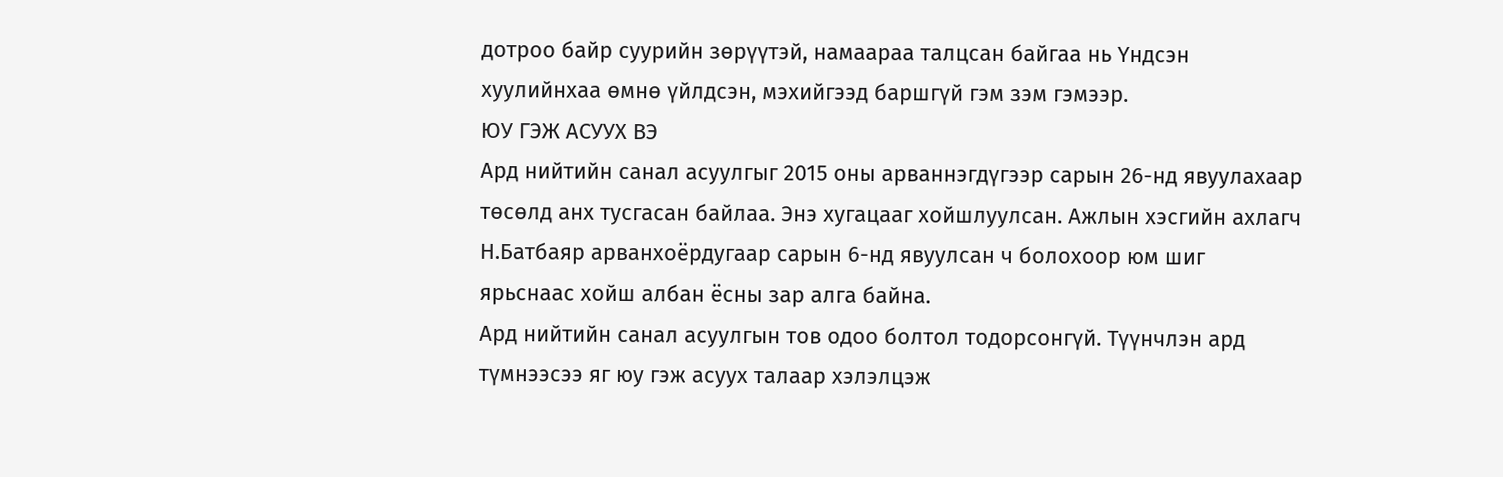дотроо байр суурийн зөрүүтэй, намаараа талцсан байгаа нь Үндсэн хуулийнхаа өмнө үйлдсэн, мэхийгээд баршгүй гэм зэм гэмээр.
ЮУ ГЭЖ АСУУХ ВЭ
Ард нийтийн санал асуулгыг 2015 оны арваннэгдүгээр сарын 26-нд явуулахаар төсөлд анх тусгасан байлаа. Энэ хугацааг хойшлуулсан. Ажлын хэсгийн ахлагч Н.Батбаяр арванхоёрдугаар сарын 6-нд явуулсан ч болохоор юм шиг ярьснаас хойш албан ёсны зар алга байна.
Ард нийтийн санал асуулгын тов одоо болтол тодорсонгүй. Түүнчлэн ард түмнээсээ яг юу гэж асуух талаар хэлэлцэж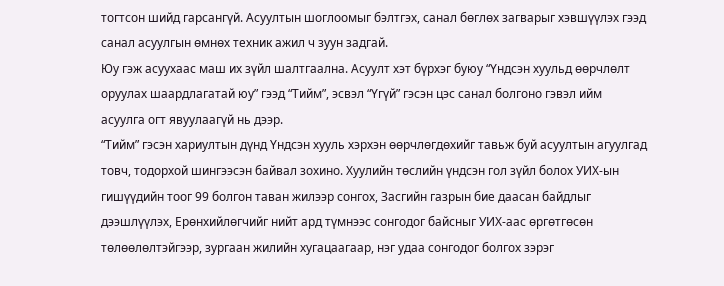тогтсон шийд гарсангүй. Асуултын шоглоомыг бэлтгэх, санал бөглөх загварыг хэвшүүлэх гээд санал асуулгын өмнөх техник ажил ч зуун задгай.
Юу гэж асуухаас маш их зүйл шалтгаална. Асуулт хэт бүрхэг буюу “Үндсэн хуульд өөрчлөлт оруулах шаардлагатай юу” гээд “Тийм”, эсвэл “Үгүй” гэсэн цэс санал болгоно гэвэл ийм асуулга огт явуулаагүй нь дээр.
“Тийм” гэсэн хариултын дүнд Үндсэн хууль хэрхэн өөрчлөгдөхийг тавьж буй асуултын агуулгад товч, тодорхой шингээсэн байвал зохино. Хуулийн төслийн үндсэн гол зүйл болох УИХ-ын гишүүдийн тоог 99 болгон таван жилээр сонгох, Засгийн газрын бие даасан байдлыг дээшлүүлэх, Ерөнхийлөгчийг нийт ард түмнээс сонгодог байсныг УИХ-аас өргөтгөсөн төлөөлөлтэйгээр, зургаан жилийн хугацаагаар, нэг удаа сонгодог болгох зэрэг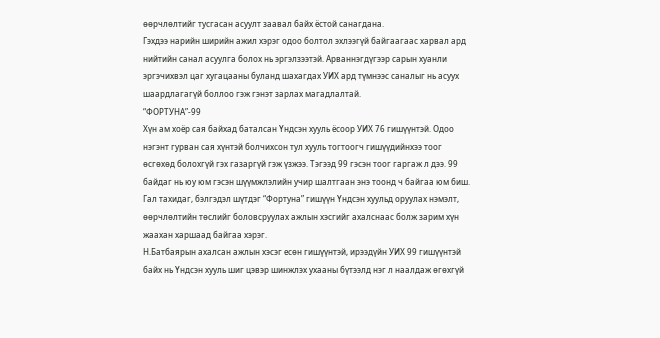өөрчлөлтийг тусгасан асуулт заавал байх ёстой санагдана.
Гэхдээ нарийн ширийн ажил хэрэг одоо болтол эхлээгүй байгаагаас харвал ард нийтийн санал асуулга болох нь эргэлзээтэй. Арваннэгдүгээр сарын хуанли эргэчихвэл цаг хугацааны буланд шахагдах УИХ ард түмнээс саналыг нь асуух шаардлагагүй боллоо гэж гэнэт зарлах магадлалтай.
“ФОРТУНА”-99
Хүн ам хоёр сая байхад баталсан Үндсэн хууль ёсоор УИХ 76 гишүүнтэй. Одоо нэгэнт гурван сая хүнтэй болчихсон тул хууль тогтоогч гишүүдийнхээ тоог өсгөхөд болохгүй гэх газаргүй гэж үзжээ. Тэгээд 99 гэсэн тоог гаргаж л дээ. 99 байдаг нь юу юм гэсэн шүүмжлэлийн учир шалтгаан энэ тоонд ч байгаа юм биш.
Гал тахидаг, бэлгэдэл шүтдэг “Фортуна” гишүүн Үндсэн хуульд оруулах нэмэлт, өөрчлөлтийн төслийг боловсруулах ажлын хэсгийг ахалснаас болж зарим хүн жаахан харшаад байгаа хэрэг.
Н.Батбаярын ахалсан ажлын хэсэг есөн гишүүнтэй, ирээдүйн УИХ 99 гишүүнтэй байх нь Үндсэн хууль шиг цэвэр шинжлэх ухааны бүтээлд нэг л наалдаж өгөхгүй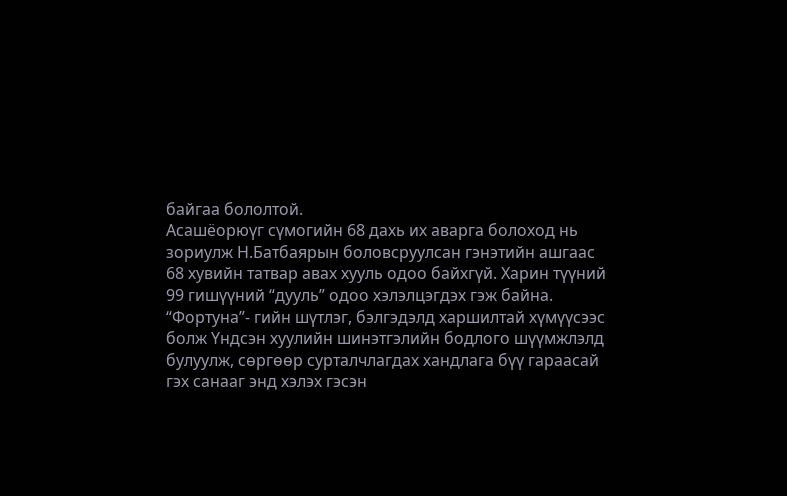байгаа бололтой.
Асашёорюүг сүмогийн 68 дахь их аварга болоход нь зориулж Н.Батбаярын боловсруулсан гэнэтийн ашгаас 68 хувийн татвар авах хууль одоо байхгүй. Харин түүний 99 гишүүний “дууль” одоо хэлэлцэгдэх гэж байна.
“Фортуна”- гийн шүтлэг, бэлгэдэлд харшилтай хүмүүсээс болж Үндсэн хуулийн шинэтгэлийн бодлого шүүмжлэлд булуулж, сөргөөр сурталчлагдах хандлага бүү гараасай гэх санааг энд хэлэх гэсэн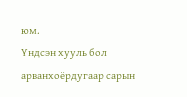юм.
Үндсэн хууль бол арванхоёрдугаар сарын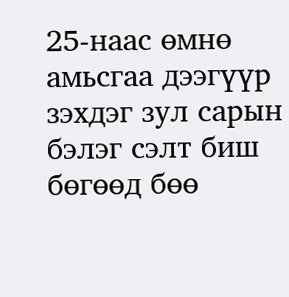25-наас өмнө амьсгаа дээгүүр зэхдэг зул сарын бэлэг сэлт биш бөгөөд бөө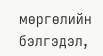мөргөлийн бэлгэдэл,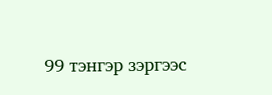99 тэнгэр зэргээс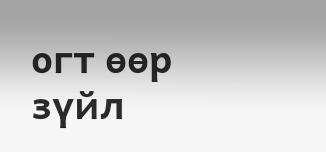огт өөр зүйл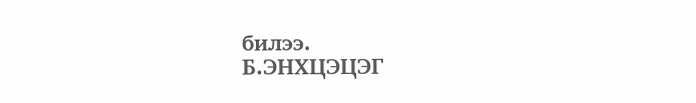билээ.
Б.ЭНХЦЭЦЭГ